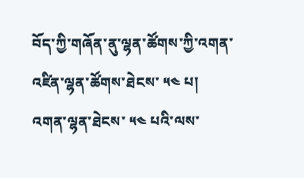བོད་ཀྱི་གཞོན་ནུ་ལྷན་ཚོགས་ཀྱི་འགན་འཛིན་ལྷན་ཚོགས་ཐེངས་ ༥༤ པ།
འགན་ལྷན་ཐེངས་ ༥༤ པའི་ལས་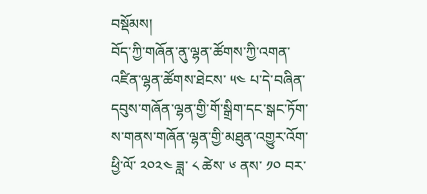བསྡོམས།
བོད་ཀྱི་གཞོན་ནུ་ལྷན་ཚོགས་ཀྱི་འགན་འཛིན་ལྷན་ཚོགས་ཐེངས་ ༥༤ པ་དེ་བཞིན་དབུས་གཞོན་ལྷན་གྱི་གོ་སྒྲིག་དང་སྒང་ཏོག་ས་གནས་གཞོན་ལྷན་གྱི་མཐུན་འགྱུར་འོག་ཕྱི་ལོ་ ༢༠༢༤ ཟླ་ ༨ ཚེས་ ༦ ནས་ ༡༠ བར་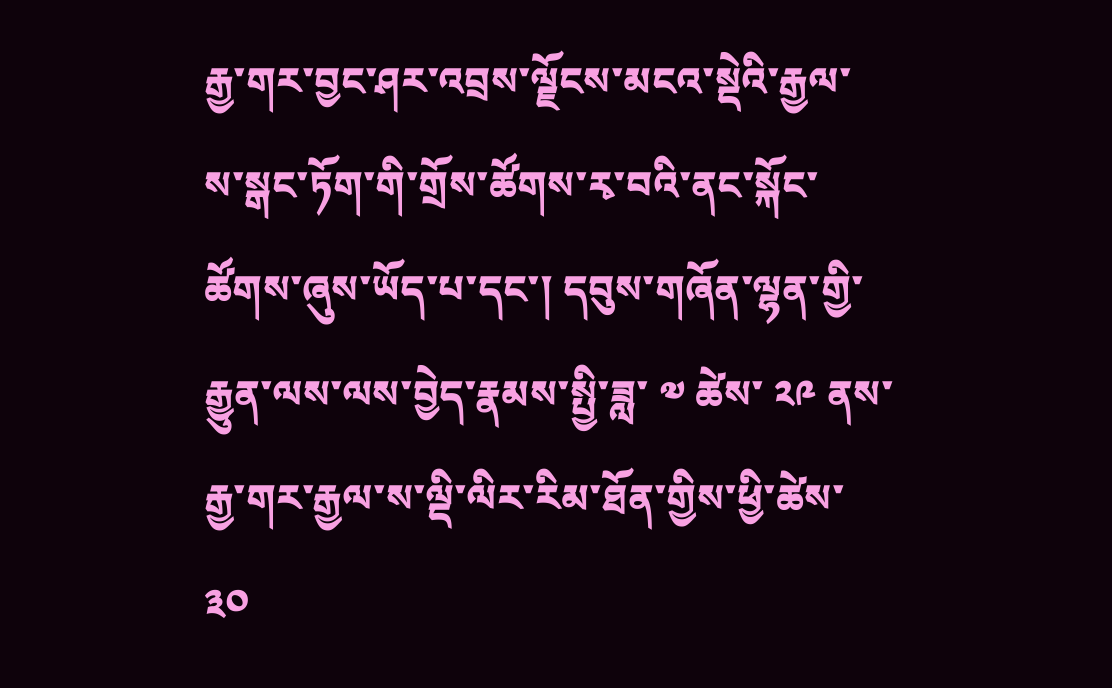རྒྱ་གར་བྱང་ཤར་འབྲས་ལྗོངས་མངའ་སྡེའི་རྒྱལ་ས་སྒང་ཏོག་གི་གྲོས་ཚོགས་རྭ་བའི་ནང་སྐོང་ཚོགས་ཞུས་ཡོད་པ་དང་། དབུས་གཞོན་ལྷན་གྱི་རྒྱུན་ལས་ལས་བྱེད་རྣམས་སྤྱི་ཟླ་ ༧ ཚེས་ ༢༩ ནས་རྒྱ་གར་རྒྱལ་ས་ལྡི་ལིར་རིམ་ཐོན་གྱིས་ཕྱི་ཚེས་ ༣༠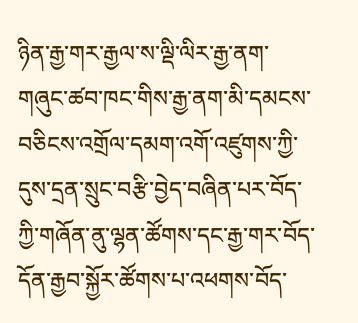ཉིན་རྒྱ་གར་རྒྱལ་ས་ལྡི་ལིར་རྒྱ་ནག་གཞུང་ཚབ་ཁང་གིས་རྒྱ་ནག་མི་དམངས་བཅིངས་འགྲོལ་དམག་འགོ་འཛུགས་ཀྱི་དུས་དྲན་སྲུང་བརྩི་བྱེད་བཞིན་པར་བོད་ཀྱི་གཞོན་ནུ་ལྷན་ཚོགས་དང་རྒྱ་གར་བོད་དོན་རྒྱབ་སྐྱོར་ཚོགས་པ་འཕགས་བོད་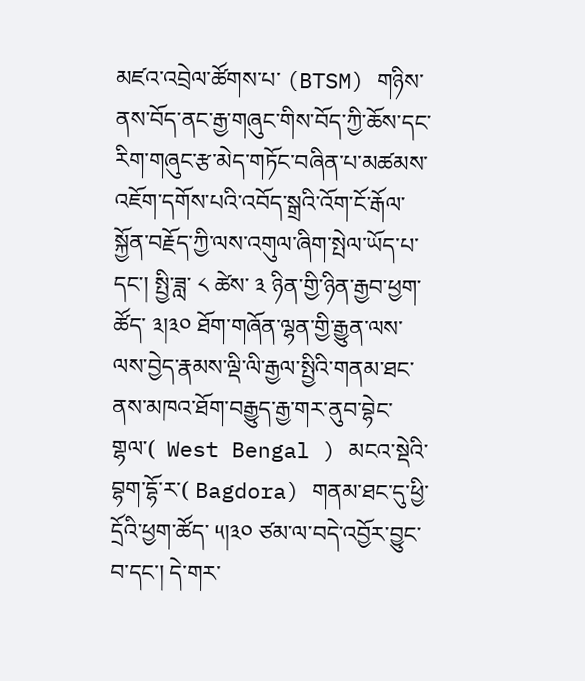མཛའ་འབྲེལ་ཚོགས་པ་ (BTSM) གཉིས་ནས་བོད་ནང་རྒྱ་གཞུང་གིས་བོད་ཀྱི་ཆོས་དང་རིག་གཞུང་རྩ་མེད་གཏོང་བཞིན་པ་མཚམས་འཇོག་དགོས་པའི་འབོད་སྒྲའི་འོག་ངོ་རྒོལ་སྐྱོན་བརྗོད་ཀྱི་ལས་འགུལ་ཞིག་སྤེལ་ཡོད་པ་དང་། སྤྱི་ཟླ་ ༨ ཚེས་ ༣ ཉིན་གྱི་ཉིན་རྒྱབ་ཕྱག་ཚོད་ ༣།༣༠ ཐོག་གཞོན་ལྷན་གྱི་རྒྱུན་ལས་ལས་བྱེད་རྣམས་ལྡི་ལི་རྒྱལ་སྤྱིའི་གནམ་ཐང་ནས་མཁའ་ཐོག་བརྒྱུད་རྒྱ་གར་ནུབ་བྷེང་གྷལ་(  West Bengal ) མངའ་སྡེའི་བྷག་དྷོ་ར་( Bagdora) གནམ་ཐང་དུ་ཕྱི་དྲོའི་ཕྱག་ཚོད་ ༥།༣༠ ཙམ་ལ་བདེ་འབྱོར་བྱུང་བ་དང་། དེ་གར་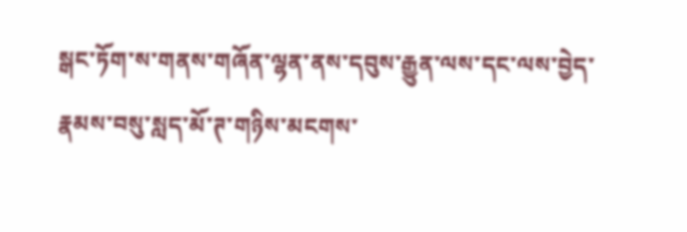སྒང་ཏོག་ས་གནས་གཞོན་ལྷན་ནས་དབུས་རྒྱུན་ལས་དང་ལས་བྱེད་རྣམས་བསུ་སླད་མོ་ཊ་གཉིས་མངགས་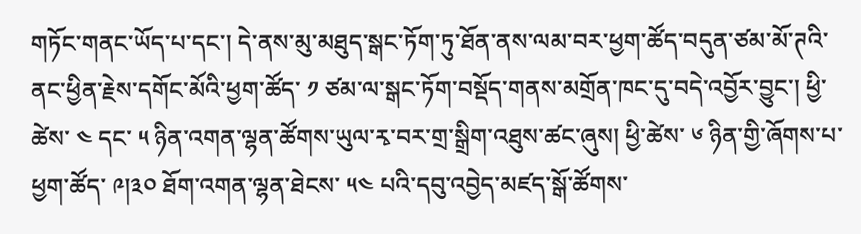གཏོང་གནང་ཡོད་པ་དང་། དེ་ནས་མུ་མཐུད་སྒང་ཏོག་ཏུ་ཐོན་ནས་ལམ་བར་ཕྱག་ཚོད་བདུན་ཙམ་མོ་ཊའི་ནང་ཕྱིན་རྗེས་དགོང་མོའི་ཕྱག་ཚོད་ ༡ ཙམ་ལ་སྒང་ཏོག་བསྡོད་གནས་མགྲོན་ཁང་དུ་བདེ་འབྱོར་བྱུང་། ཕྱི་ཚེས་ ༤ དང་ ༥ ཉིན་འགན་ལྷན་ཚོགས་ཡུལ་རྭ་བར་གྲ་སྒྲིག་འཐུས་ཚང་ཞུས། ཕྱི་ཚེས་ ༦ ཉིན་གྱི་ཞོགས་པ་ཕྱག་ཚོད་ ༩།༣༠ ཐོག་འགན་ལྷན་ཐེངས་ ༥༤ པའི་དབུ་འབྱེད་མཛད་སྒོ་ཚོགས་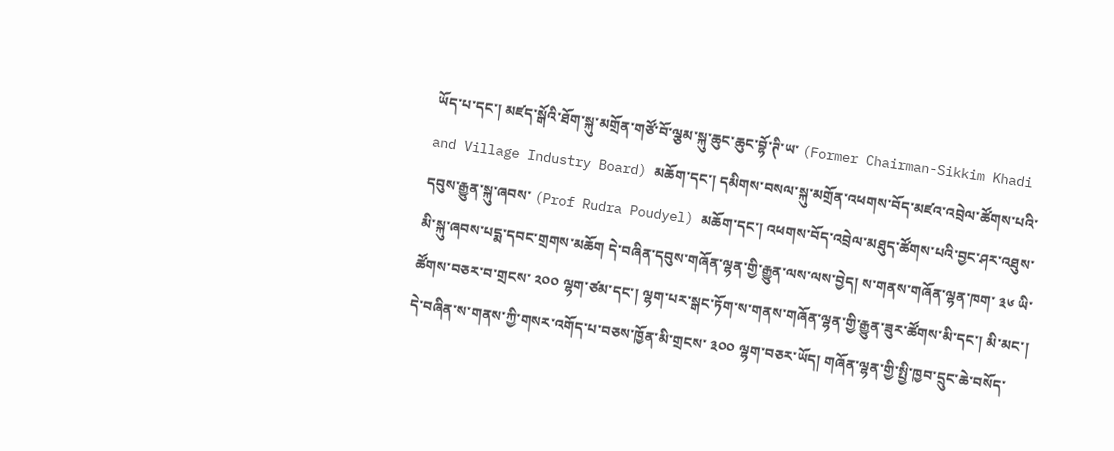ཡོད་པ་དང་། མཛད་སྒོའི་ཐོག་སྐུ་མགྲོན་གཙོ་བོ་ལྕམ་སྐུ་ཆུང་ཆུང་བྷོ་ཊི་ཡ་ (Former Chairman-Sikkim Khadi and Village Industry Board) མཆོག་དང་། དམིགས་བསལ་སྐུ་མགྲོན་འཕགས་བོད་མཛའ་འབྲེལ་ཚོགས་པའི་དབུས་རྒྱུན་སྐུ་ཞབས་ (Prof Rudra Poudyel) མཆོག་དང་། འཕགས་བོད་འབྲེལ་མཐུད་ཚོགས་པའི་བྱང་ཤར་འཐུས་མི་སྐུ་ཞབས་པདྨ་དབང་གྲགས་མཆོག དེ་བཞིན་དབུས་གཞོན་ལྷན་གྱི་རྒྱུན་ལས་ལས་བྱེད། ས་གནས་གཞོན་ལྷན་ཁག་ ༣༦ ཡི་ཚོགས་བཅར་བ་གྲངས་ ༢༠༠ ལྷག་ཙམ་དང་། ལྷག་པར་སྒང་ཏོག་ས་གནས་གཞོན་ལྷན་གྱི་རྒྱུན་ཟུར་ཚོགས་མི་དང་། མི་མང་། དེ་བཞིན་ས་གནས་ཀྱི་གསར་འགོད་པ་བཅས་ཁྱོན་མི་གྲངས་ ༣༠༠ ལྷག་བཅར་ཡོད། གཞོན་ལྷན་གྱི་སྤྱི་ཁྱབ་དྲུང་ཆེ་བསོད་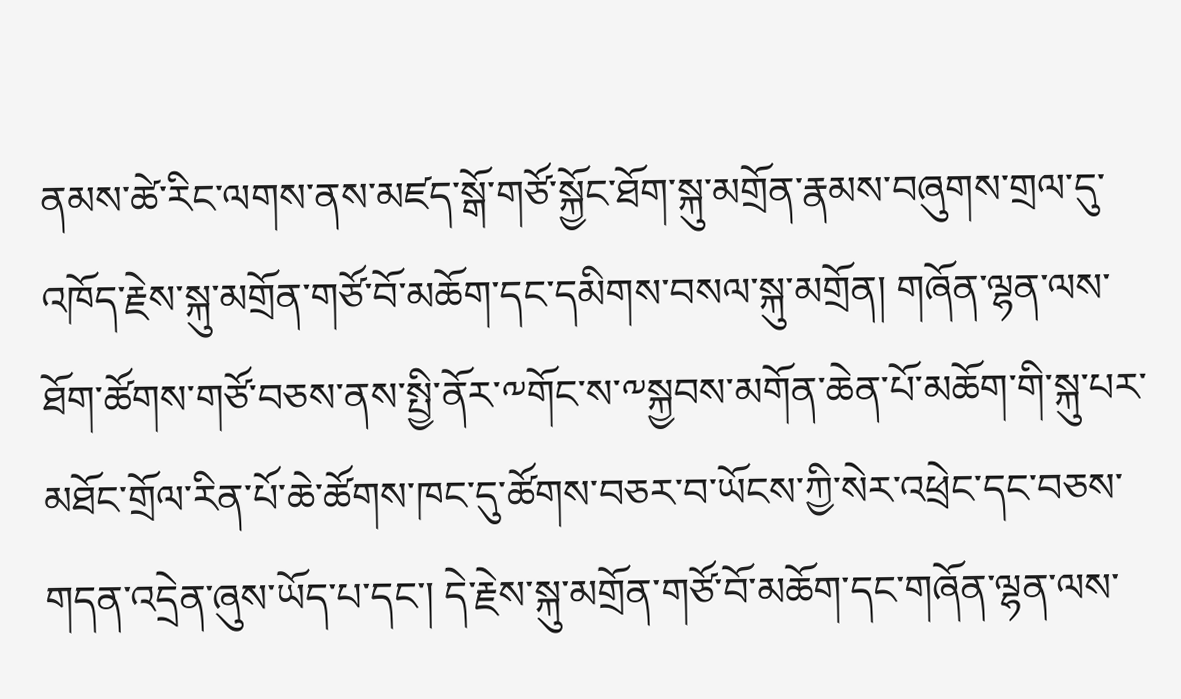ནམས་ཚེ་རིང་ལགས་ནས་མཛད་སྒོ་གཙོ་སྐྱོང་ཐོག་སྐུ་མགྲོན་རྣམས་བཞུགས་གྲལ་དུ་འཁོད་རྗེས་སྐུ་མགྲོན་གཙོ་བོ་མཆོག་དང་དམིགས་བསལ་སྐུ་མགྲོན། གཞོན་ལྷན་ལས་ཐོག་ཚོགས་གཙོ་བཅས་ནས་སྤྱི་ནོར་༸གོང་ས་༸སྐྱབས་མགོན་ཆེན་པོ་མཆོག་གི་སྐུ་པར་མཐོང་གྲོལ་རིན་པོ་ཆེ་ཚོགས་ཁང་དུ་ཚོགས་བཅར་བ་ཡོངས་ཀྱི་སེར་འཕྲེང་དང་བཅས་གདན་འདྲེན་ཞུས་ཡོད་པ་དང་། དེ་རྗེས་སྐུ་མགྲོན་གཙོ་བོ་མཆོག་དང་གཞོན་ལྷན་ལས་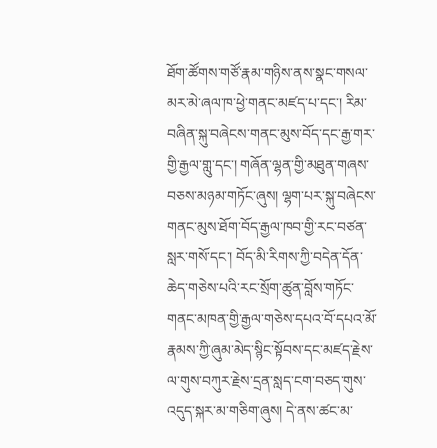ཐོག་ཚོགས་གཙོ་རྣམ་གཉིས་ནས་སྣང་གསལ་མར་མེ་ཞལ་ཁ་ཕྱེ་གནང་མཛད་པ་དང་། རིམ་བཞིན་སྐུ་བཞེངས་གནང་མུས་བོད་དང་རྒྱ་གར་གྱི་རྒྱལ་གླུ་དང་། གཞོན་ལྷན་གྱི་མཐུན་གཞས་བཅས་མཉམ་གཏོང་ཞུས། ལྷག་པར་སྐུ་བཞེངས་གནང་མུས་ཐོག་བོད་རྒྱལ་ཁབ་གྱི་རང་བཙན་སླར་གསོ་དང་། བོད་མི་རིགས་ཀྱི་བདེན་དོན་ཆེད་གཅེས་པའི་རང་སྲོག་ཚུན་བློས་གཏོང་གནང་མཁན་གྱི་རྒྱལ་གཅེས་དཔའ་བོ་དཔའ་མོ་རྣམས་ཀྱི་ཞུམ་མེད་སྙིང་སྟོབས་དང་མཛད་རྗེས་ལ་གུས་བཀུར་རྗེས་དྲན་སླད་ངག་བཅད་གུས་འདུད་སྐར་མ་གཅིག་ཞུས། དེ་ནས་ཚང་མ་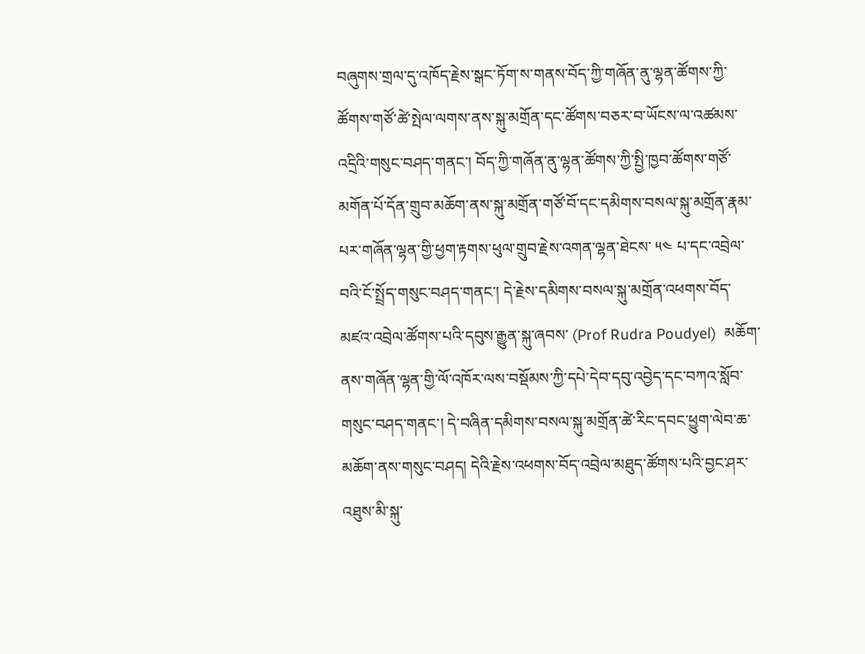བཞུགས་གྲལ་དུ་འཁོད་རྗེས་སྒང་ཏོག་ས་གནས་བོད་ཀྱི་གཞོན་ནུ་ལྷན་ཚོགས་ཀྱི་ཚོགས་གཙོ་ཚེ་སྤེལ་ལགས་ནས་སྐུ་མགྲོན་དང་ཚོགས་བཅར་བ་ཡོངས་ལ་འཚམས་འདྲིའི་གསུང་བཤད་གནང་། བོད་ཀྱི་གཞོན་ནུ་ལྷན་ཚོགས་ཀྱི་སྤྱི་ཁྱབ་ཚོགས་གཙོ་མགོན་པོ་དོན་གྲུབ་མཆོག་ནས་སྐུ་མགྲོན་གཙོ་བོ་དང་དམིགས་བསལ་སྐུ་མགྲོན་རྣམ་པར་གཞོན་ལྷན་གྱི་ཕྱག་རྟགས་ཕུལ་གྲུབ་རྗེས་འགན་ལྷན་ཐེངས་ ༥༤ པ་དང་འབྲེལ་བའི་ངོ་སྤྲོད་གསུང་བཤད་གནང་། དེ་རྗེས་དམིགས་བསལ་སྐུ་མགྲོན་འཕགས་བོད་མཛའ་འབྲེལ་ཚོགས་པའི་དབུས་རྒྱུན་སྐུ་ཞབས་ (Prof Rudra Poudyel)  མཆོག་ནས་གཞོན་ལྷན་གྱི་ལོ་འཁོར་ལས་བསྡོམས་ཀྱི་དཔེ་དེབ་དབུ་འབྱེད་དང་བཀའ་སློབ་གསུང་བཤད་གནང་། དེ་བཞིན་དམིགས་བསལ་སྐུ་མགྲོན་ཚེ་རིང་དབང་ཕྱུག་ལེབ་ཆ་མཆོག་ནས་གསུང་བཤད། དེའི་རྗེས་འཕགས་བོད་འབྲེལ་མཐུད་ཚོགས་པའི་བྱང་ཤར་འཐུས་མི་སྐུ་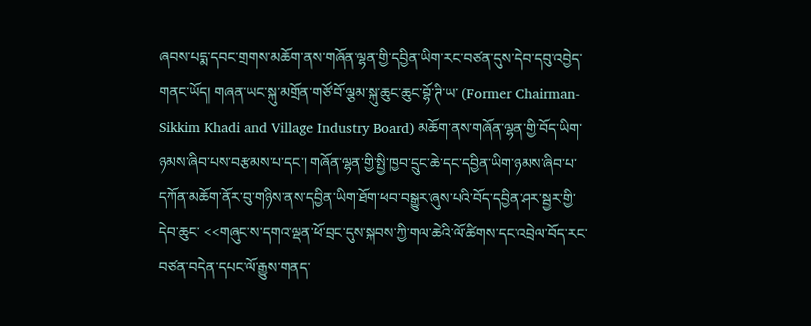ཞབས་པདྨ་དབང་གྲགས་མཆོག་ནས་གཞོན་ལྷན་གྱི་དབྱིན་ཡིག་རང་བཙན་དུས་དེབ་དབུ་འབྱེད་གནང་ཡོད། གཞན་ཡང་སྐུ་མགྲོན་གཙོ་བོ་ལྕམ་སྐུ་ཆུང་ཆུང་བྷོ་ཊི་ཡ་ (Former Chairman-Sikkim Khadi and Village Industry Board) མཆོག་ནས་གཞོན་ལྷན་གྱི་བོད་ཡིག་ཉམས་ཞིབ་པས་བརྩམས་པ་དང་། གཞོན་ལྷན་གྱི་སྤྱི་ཁྱབ་དྲུང་ཆེ་དང་དབྱིན་ཡིག་ཉམས་ཞིབ་པ་དཀོན་མཆོག་ནོར་བུ་གཉིས་ནས་དབྱིན་ཡིག་ཐོག་ཕབ་བསྒྱུར་ཞུས་པའི་བོད་དབྱིན་ཤར་སྦྱར་གྱི་དེབ་ཆུང་ <<གཞུང་ས་དགའ་ལྡན་ཕོ་བྲང་དུས་སྐབས་ཀྱི་གལ་ཆེའི་ལོ་ཚིགས་དང་འབྲེལ་བོད་རང་བཙན་བདེན་དཔང་ལོ་རྒྱུས་གནད་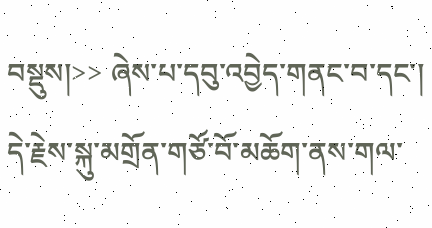བསྡུས།>> ཞེས་པ་དབུ་འབྱེད་གནང་བ་དང་། དེ་རྗེས་སྐུ་མགྲོན་གཙོ་བོ་མཆོག་ནས་གལ་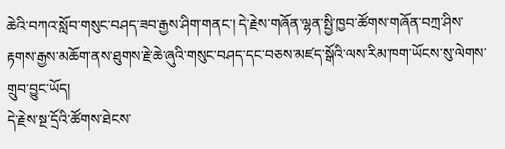ཆེའི་བཀའ་སློབ་གསུང་བཤད་ཟབ་རྒྱས་ཤིག་གནང་། དེ་རྗེས་གཞོན་ལྷན་སྤྱི་ཁྱབ་ཚོགས་གཞོན་བཀྲ་ཤིས་རྟགས་རྒྱས་མཆོག་ནས་ཐུགས་རྗེ་ཆེ་ཞུའི་གསུང་བཤད་དང་བཅས་མཛད་སྒོའི་ལས་རིམ་ཁག་ཡོངས་སུ་ལེགས་གྲུབ་བྱུང་ཡོད།
དེ་རྗེས་སྔ་དྲོའི་ཚོགས་ཐེངས་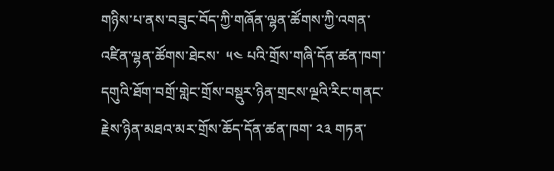གཉིས་པ་ནས་བཟུང་བོད་ཀྱི་གཞོན་ལྷན་ཚོགས་ཀྱི་འགན་འཛིན་ལྷན་ཚོགས་ཐེངས་  ༥༤ པའི་གྲོས་གཞི་དོན་ཚན་ཁག་དགུའི་ཐོག་བགྲོ་གླེང་གྲོས་བསྡུར་ཉིན་གྲངས་ལྔའི་རིང་གནང་རྗེས་ཉིན་མཐའ་མར་གྲོས་ཆོད་དོན་ཚན་ཁག་ ༢༣ གཏན་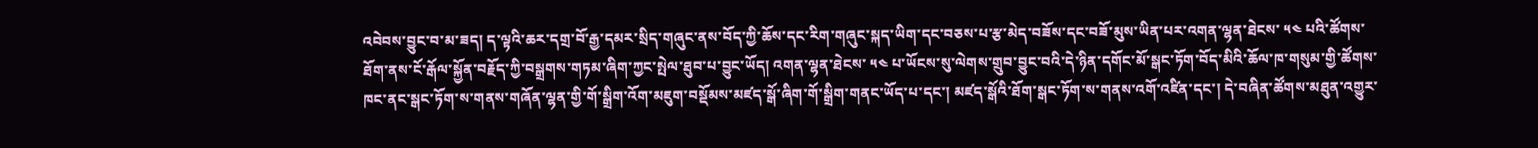འབེབས་བྱུང་བ་མ་ཟད། ད་ལྟའི་ཆར་དགྲ་བོ་རྒྱ་དམར་སྲིད་གཞུང་ནས་བོད་ཀྱི་ཆོས་དང་རིག་གཞུང་སྐད་ཡིག་དང་བཅས་པ་རྩ་མེད་བཟོས་དང་བཟོ་མུས་ཡིན་པར་འགན་ལྷན་ཐེངས་ ༥༤ པའི་ཚོགས་ཐོག་ནས་ངོ་རྒོལ་སྐྱོན་བརྗོད་ཀྱི་བསྒྲགས་གཏམ་ཞིག་ཀྱང་སྤེལ་ཐུབ་པ་བྱུང་ཡོད། འགན་ལྷན་ཐེངས་ ༥༤ པ་ཡོངས་སུ་ལེགས་གྲུབ་བྱུང་བའི་དེ་ཉིན་དགོང་མོ་སྒང་ཏོག་བོད་མིའི་ཆོལ་ཁ་གསུམ་གྱི་ཚོགས་ཁང་ནང་སྒང་ཏོག་ས་གནས་གཞོན་ལྷན་གྱི་གོ་སྒྲིག་འོག་མཇུག་བསྡོམས་མཛད་སྒོ་ཞིག་གོ་སྒྲིག་གནང་ཡོད་པ་དང་། མཛད་སྒོའི་ཐོག་སྒང་ཏོག་ས་གནས་འགོ་འཛིན་དང་། དེ་བཞིན་ཚོགས་མཐུན་འགྱུར་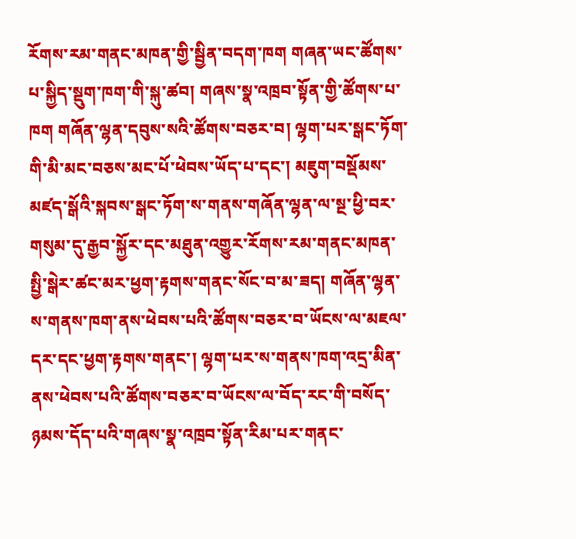རོགས་རམ་གནང་མཁན་གྱི་སྦྱིན་བདག་ཁག གཞན་ཡང་ཚོགས་པ་སྐྱིད་སྡུག་ཁག་གི་སྐུ་ཚབ། གཞས་སྣ་འཁྲབ་སྟོན་གྱི་ཚོགས་པ་ཁག གཞོན་ལྷན་དབུས་སའི་ཚོགས་བཅར་བ། ལྷག་པར་སྒང་ཏོག་གི་མི་མང་བཅས་མང་པོ་ཕེབས་ཡོད་པ་དང་། མཇུག་བསྡོམས་མཛད་སྒོའི་སྐབས་སྒང་ཏོག་ས་གནས་གཞོན་ལྷན་ལ་སྔ་ཕྱི་བར་གསུམ་དུ་རྒྱབ་སྐྱོར་དང་མཐུན་འགྱུར་རོགས་རམ་གནང་མཁན་སྤྱི་སྒེར་ཚང་མར་ཕྱག་རྟགས་གནང་སོང་བ་མ་ཟད། གཞོན་ལྷན་ས་གནས་ཁག་ནས་ཕེབས་པའི་ཚོགས་བཅར་བ་ཡོངས་ལ་མཇལ་དར་དང་ཕྱག་རྟགས་གནང་། ལྷག་པར་ས་གནས་ཁག་འདྲ་མིན་ནས་ཕེབས་པའི་ཚོགས་བཅར་བ་ཡོངས་ལ་བོད་རང་གི་བསོད་ཉམས་དོད་པའི་གཞས་སྣ་འཁྲབ་སྟོན་རིམ་པར་གནང་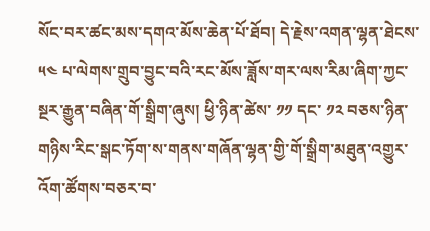སོང་བར་ཚང་མས་དགའ་མོས་ཆེན་པོ་ཐོབ། དེ་རྗེས་འགན་ལྷན་ཐེངས་ ༥༤ པ་ལེགས་གྲུབ་བྱུང་བའི་རང་མོས་ཟློས་གར་ལས་རིམ་ཞིག་ཀྱང་སྔར་རྒྱུན་བཞིན་གོ་སྒྲིག་ཞུས། ཕྱི་ཉིན་ཚེས་ ༡༡ དང་ ༡༢ བཅས་ཉིན་གཉིས་རིང་སྒང་ཏོག་ས་གནས་གཞོན་ལྷན་གྱི་གོ་སྒྲིག་མཐུན་འགྱུར་འོག་ཚོགས་བཅར་བ་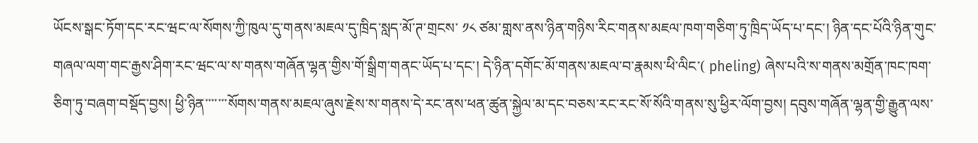ཡོངས་སྒང་ཏོག་དང་རང་ཝང་ལ་སོགས་ཀྱི་ཁུལ་དུ་གནས་མཇལ་དུ་ཁྲིད་སླད་མོ་ཊ་གྲངས་ ༡༨ ཙམ་གླས་ནས་ཉིན་གཉིས་རིང་གནས་མཇལ་ཁག་གཅིག་ཏུ་ཁྲིད་ཡོད་པ་དང་། ཉིན་དང་པོའི་ཉིན་གུང་གཞལ་ལག་གང་རྒྱས་ཤིག་རང་ཝང་ལ་ས་གནས་གཞོན་ལྷན་གྱིས་གོ་སྒྲིག་གནང་ཡོད་པ་དང་། དེ་ཉིན་དགོང་མོ་གནས་མཇལ་བ་རྣམས་ཕི་ལིང་( pheling) ཞེས་པའི་ས་གནས་མགྲོན་ཁང་ཁག་ཅིག་ཏུ་བཞག་བསྡོད་བྱས། ཕྱི་ཉིན་་་་་་་སོགས་གནས་མཇལ་ཞུས་རྗེས་ས་གནས་དེ་རང་ནས་ཕན་ཚུན་སྐྱེལ་མ་དང་བཅས་རང་རང་སོ་སོའི་གནས་སུ་ཕྱིར་ལོག་བྱས། དབུས་གཞོན་ལྷན་གྱི་རྒྱུན་ལས་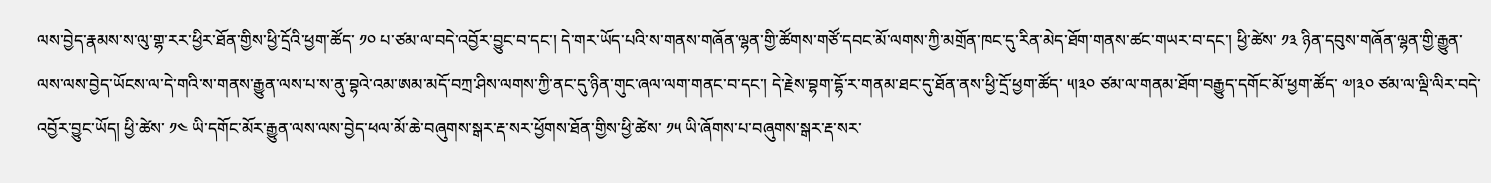ལས་བྱེད་རྣམས་ས་ལུ་གྷ་རར་ཕྱིར་ཐོན་གྱིས་ཕྱི་དྲོའི་ཕྱག་ཚོད་ ༡༠ པ་ཙམ་ལ་བདེ་འབྱོར་བྱུང་བ་དང་། དེ་གར་ཡོད་པའི་ས་གནས་གཞོན་ལྷན་གྱི་ཚོགས་གཙོ་དབང་མོ་ལགས་ཀྱི་མགྲོན་ཁང་དུ་རིན་མེད་ཐོག་གནས་ཚང་གཡར་བ་དང་། ཕྱི་ཚེས་ ༡༣ ཉིན་དབུས་གཞོན་ལྷན་གྱི་རྒྱུན་ལས་ལས་བྱེད་ཡོངས་ལ་དེ་གའི་ས་གནས་རྒྱུན་ལས་པ་ས་ནུ་བྷའེ་འམ་ཨམ་མདོ་བཀྲ་ཤིས་ལགས་ཀྱི་ནང་དུ་ཉིན་གུང་ཞལ་ལག་གནང་བ་དང་། དེ་རྗེས་བྷག་དྷོ་ར་གནམ་ཐང་དུ་ཐོན་ནས་ཕྱི་དྲོ་ཕྱག་ཚོད་ ༥།༣༠ ཙམ་ལ་གནམ་ཐོག་བརྒྱུད་དགོང་མོ་ཕྱག་ཚོད་ ༧།༣༠ ཙམ་ལ་ལྡི་ལིར་བདེ་འབྱོར་བྱུང་ཡོད། ཕྱི་ཚེས་ ༡༤ ཡི་དགོང་མོར་རྒྱུན་ལས་ལས་བྱེད་ཕལ་མོ་ཆེ་བཞུགས་སྒར་རྡ་སར་ཕྱོགས་ཐོན་གྱིས་ཕྱི་ཚེས་ ༡༥ ཡི་ཞོགས་པ་བཞུགས་སྒར་རྡ་སར་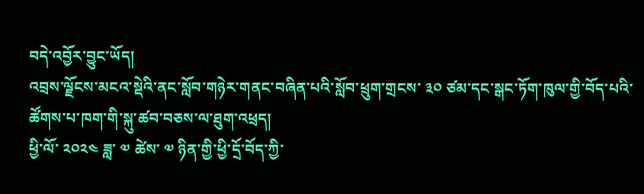བདེ་འབྱོར་བྱུང་ཡོད།
འབྲས་ལྗོངས་མངའ་སྡེའི་ནང་སློབ་གཉེར་གནང་བཞིན་པའི་སློབ་ཕྲུག་གྲངས་ ༣༠ ཙམ་དང་སྒང་ཏོག་ཁུལ་གྱི་བོད་པའི་ཚོགས་པ་ཁག་གི་སྐུ་ཚབ་བཅས་ལ་ཐུག་འཕྲད།
ཕྱི་ལོ་ ༢༠༢༤ ཟླ་ ༧ ཚེས་ ༧ ཉིན་གྱི་ཕྱི་དྲོ་བོད་ཀྱི་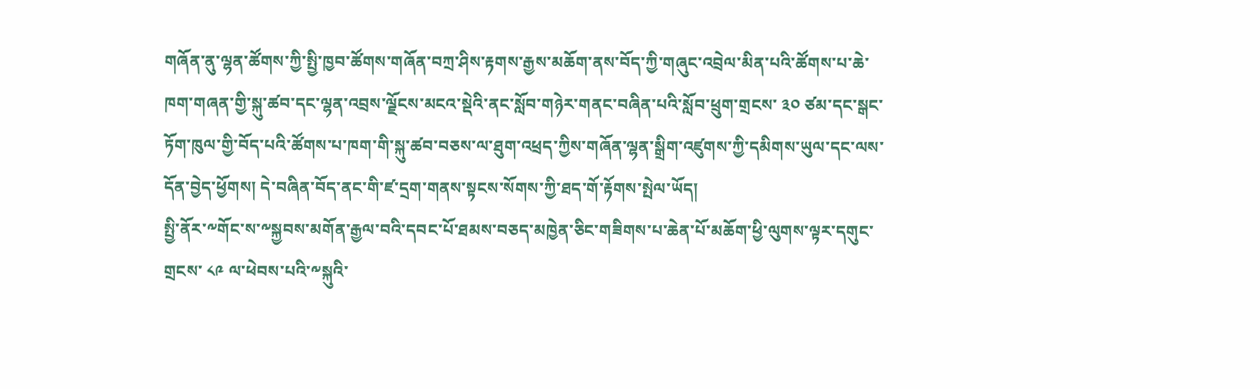གཞོན་ནུ་ལྷན་ཚོགས་ཀྱི་སྤྱི་ཁྱབ་ཚོགས་གཞོན་བཀྲ་ཤིས་རྟགས་རྒྱས་མཆོག་ནས་བོད་ཀྱི་གཞུང་འབྲེལ་མིན་པའི་ཚོགས་པ་ཆེ་ཁག་གཞན་གྱི་སྐུ་ཚབ་དང་ལྷན་འབྲས་ལྗོངས་མངའ་སྡེའི་ནང་སློབ་གཉེར་གནང་བཞིན་པའི་སློབ་ཕྲུག་གྲངས་ ༣༠ ཙམ་དང་སྒང་ཏོག་ཁུལ་གྱི་བོད་པའི་ཚོགས་པ་ཁག་གི་སྐུ་ཚབ་བཅས་ལ་ཐུག་འཕྲད་ཀྱིས་གཞོན་ལྷན་སྒྲིག་འཛུགས་ཀྱི་དམིགས་ཡུལ་དང་ལས་དོན་བྱེད་ཕྱོགས། དེ་བཞིན་བོད་ནང་གི་ཛ་དྲག་གནས་སྟངས་སོགས་ཀྱི་ཐད་གོ་རྟོགས་སྤེལ་ཡོད།
སྤྱི་ནོར་༸གོང་ས་༸སྐྱབས་མགོན་རྒྱལ་བའི་དབང་པོ་ཐམས་བཅད་མཁྱེན་ཅིང་གཟིགས་པ་ཆེན་པོ་མཆོག་ཕྱི་ལུགས་ལྟར་དགུང་གྲངས་ ༨༩ ལ་ཕེབས་པའི་༸སྐུའི་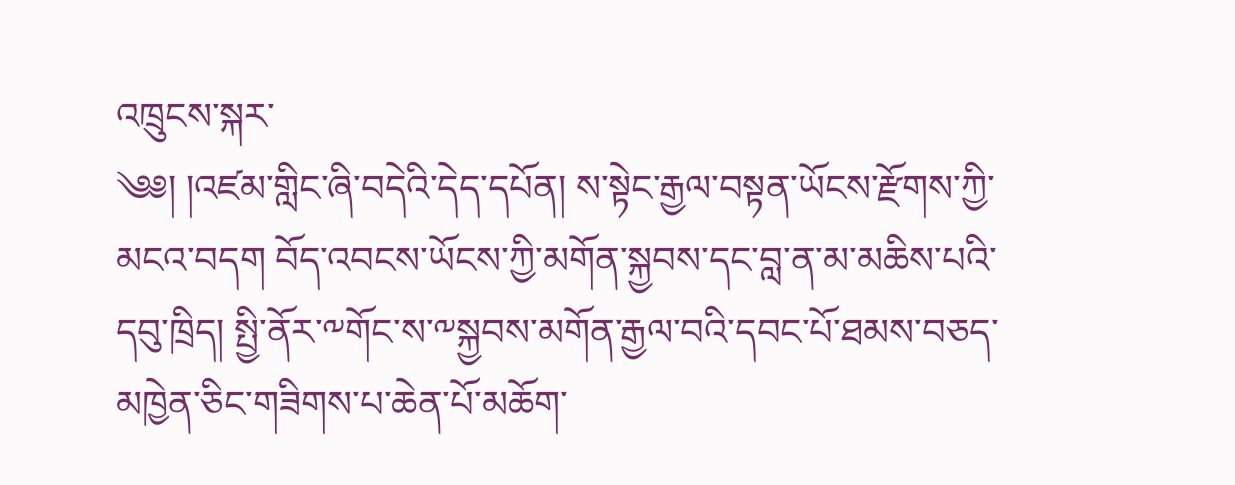འཁྲུངས་སྐར་
༄༅། །འཛམ་གླིང་ཞི་བདེའི་དེད་དཔོན། ས་སྟེང་རྒྱལ་བསྟན་ཡོངས་རྫོགས་ཀྱི་མངའ་བདག བོད་འབངས་ཡོངས་ཀྱི་མགོན་སྐྱབས་དང་བླ་ན་མ་མཆིས་པའི་དབུ་ཁྲིད། སྤྱི་ནོར་༸གོང་ས་༸སྐྱབས་མགོན་རྒྱལ་བའི་དབང་པོ་ཐམས་བཅད་མཁྱེན་ཅིང་གཟིགས་པ་ཆེན་པོ་མཆོག་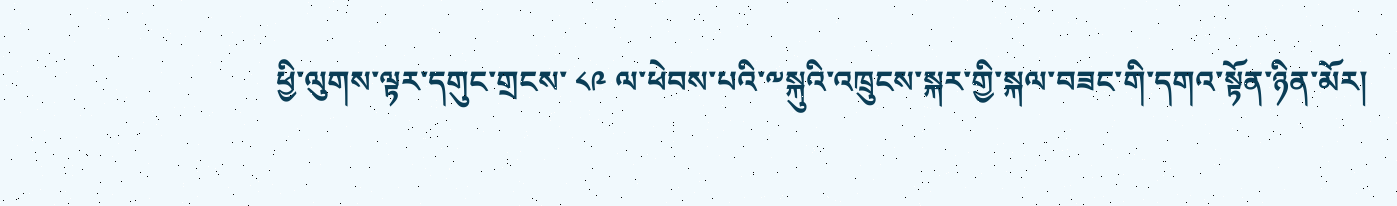ཕྱི་ལུགས་ལྟར་དགུང་གྲངས་ ༨༩ ལ་ཕེབས་པའི་༸སྐུའི་འཁྲུངས་སྐར་གྱི་སྐལ་བཟང་གི་དགའ་སྟོན་ཉིན་མོར།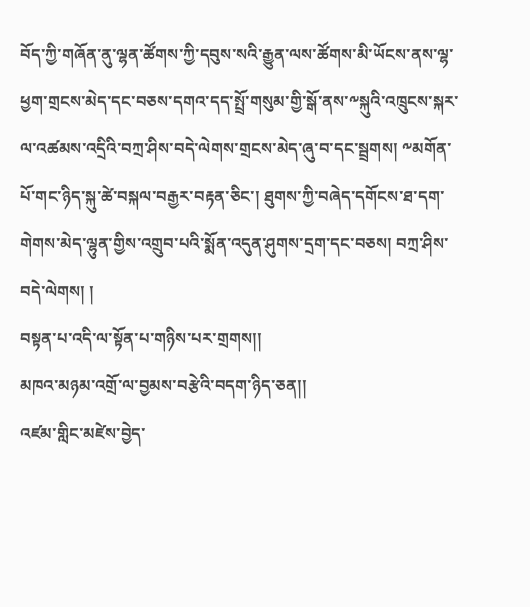བོད་ཀྱི་གཞོན་ནུ་ལྷན་ཚོགས་ཀྱི་དབུས་སའི་རྒྱུན་ལས་ཚོགས་མི་ཡོངས་ནས་ལྷ་ཕྱག་གྲངས་མེད་དང་བཅས་དགའ་དད་སྤྲོ་གསུམ་གྱི་སྒོ་ནས་༸སྐུའི་འཁྲུངས་སྐར་ལ་འཚམས་འདྲིའི་བཀྲ་ཤིས་བདེ་ལེགས་གྲངས་མེད་ཞུ་བ་དང་སྦྲགས། ༸མགོན་པོ་གང་ཉིད་སྐུ་ཚེ་བསྐལ་བརྒྱར་བརྟན་ཅིང་། ཐུགས་ཀྱི་བཞེད་དགོངས་ཐ་དག་གེགས་མེད་ལྷུན་གྱིས་འགྲུབ་པའི་སྨོན་འདུན་ཤུགས་དྲག་དང་བཅས། བཀྲ་ཤིས་བདེ་ལེགས། །
བསྟན་པ་འདི་ལ་སྟོན་པ་གཉིས་པར་གྲགས།།
མཁའ་མཉམ་འགྲོ་ལ་བྱམས་བརྩེའི་བདག་ཉིད་ཅན།།
འཛམ་གླིང་མཛེས་བྱེད་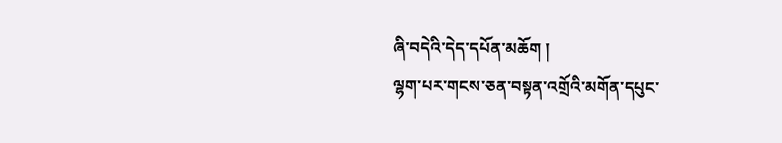ཞི་བདེའི་དེད་དཔོན་མཆོག །
ལྷག་པར་གངས་ཅན་བསྟན་འགྲོའི་མགོན་དཔུང་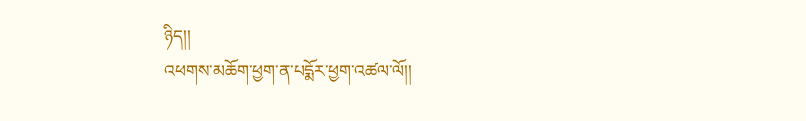ཉིད།།
འཕགས་མཆོག་ཕྱག་ན་པདྨོར་ཕྱག་འཚལ་ལོ།།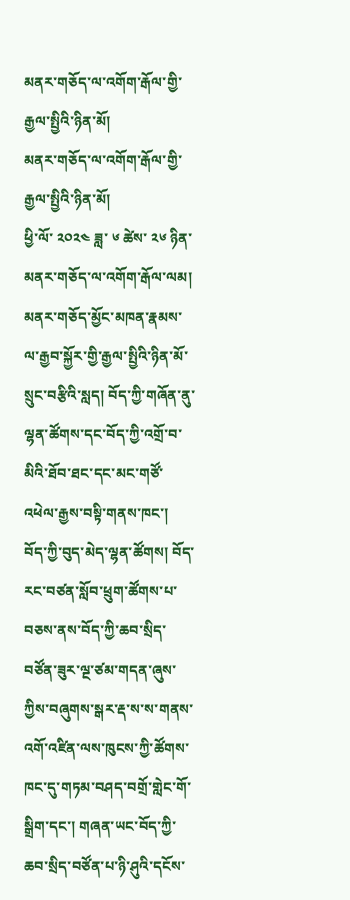མནར་གཅོད་ལ་འགོག་རྒོལ་གྱི་རྒྱལ་སྤྱིའི་ཉིན་མོ།
མནར་གཅོད་ལ་འགོག་རྒོལ་གྱི་རྒྱལ་སྤྱིའི་ཉིན་མོ།
ཕྱི་ལོ་ ༢༠༢༤ ཟླ་ ༦ ཚེས་ ༢༦ ཉིན་མནར་གཅོད་ལ་འགོག་རྒོལ་ལམ། མནར་གཅོད་མྱོང་མཁན་རྣམས་ལ་རྒྱབ་སྐྱོར་གྱི་རྒྱལ་སྤྱིའི་ཉིན་མོ་སྲུང་བརྩིའི་སླད། བོད་ཀྱི་གཞོན་ནུ་ལྷན་ཚོགས་དང་བོད་ཀྱི་འགྲོ་བ་མིའི་ཐོབ་ཐང་དང་མང་གཙོ་འཕེལ་རྒྱས་བསྟི་གནས་ཁང་། བོད་ཀྱི་བུད་མེད་ལྷན་ཚོགས། བོད་རང་བཙན་སློབ་ཕྲུག་ཚོགས་པ་བཅས་ནས་བོད་ཀྱི་ཆབ་སྲིད་བཙོན་ཟུར་ལྔ་ཙམ་གདན་ཞུས་ཀྱིས་བཞུགས་སྒར་རྡ་ས་ས་གནས་འགོ་འཛིན་ལས་ཁུངས་ཀྱི་ཚོགས་ཁང་དུ་གཏམ་བཤད་བགྲོ་གླེང་གོ་སྒྲིག་དང་། གཞན་ཡང་བོད་ཀྱི་ཆབ་སྲིད་བཙོན་པ་ཉི་ཤུའི་དངོས་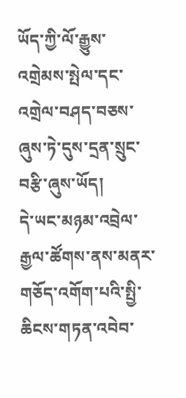ཡོད་ཀྱི་ལོ་རྒྱུས་འགྲེམས་སྤེལ་དང་འགྲེལ་བཤད་བཅས་ཞུས་ཏེ་དུས་དྲན་སྲུང་བརྩི་ཞུས་ཡོད།
དེ་ཡང་མཉམ་འབྲེལ་རྒྱལ་ཚོགས་ནས་མནར་གཅོད་འགོག་པའི་སྤྱི་ཆིངས་གཏན་འབེབ་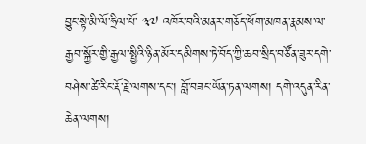བྱུང་སྟེ་མི་ལོ་ཧྲིལ་པོ་ ༣༧ འཁོར་བའི་མནར་གཅོད་ཕོག་མཁན་རྣམས་ལ་རྒྱབ་སྐྱོར་གྱི་རྒྱལ་སྤྱིའི་ཉིན་མོར་དམིགས་ཏེ་བོད་ཀྱི་ཆབ་སྲིད་བཙོན་ཟུར་དགེ་བཤེས་ཚེ་རིང་རྡོ་རྗེ་ལགས་དང་། བློ་བཟང་ཡོན་ཏན་ལགས། དགེ་འདུན་རིན་ཆེན་ལགས།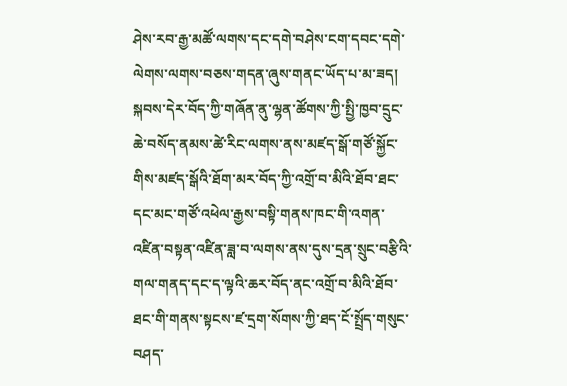ཤེས་རབ་རྒྱ་མཚོ་ལགས་དང་དགེ་བཤེས་ངག་དབང་དགེ་ལེགས་ལགས་བཅས་གདན་ཞུས་གནང་ཡོད་པ་མ་ཟད། སྐབས་དེར་བོད་ཀྱི་གཞོན་ནུ་ལྷན་ཚོགས་ཀྱི་སྤྱི་ཁྱབ་དྲུང་ཆེ་བསོད་ནམས་ཚེ་རིང་ལགས་ནས་མཛད་སྒོ་གཙོ་སྐྱོང་གིས་མཛད་སྒོའི་ཐོག་མར་བོད་ཀྱི་འགྲོ་བ་མིའི་ཐོབ་ཐང་དང་མང་གཙོ་འཕེལ་རྒྱས་བསྟི་གནས་ཁང་གི་འགན་འཛིན་བསྟན་འཛིན་ཟླ་བ་ལགས་ནས་དུས་དྲན་སྲུང་བརྩིའི་གལ་གནད་དང་ད་ལྟའི་ཆར་བོད་ནང་འགྲོ་བ་མིའི་ཐོབ་ཐང་གི་གནས་སྟངས་ཛ་དྲག་སོགས་ཀྱི་ཐད་ངོ་སྤྲོད་གསུང་བཤད་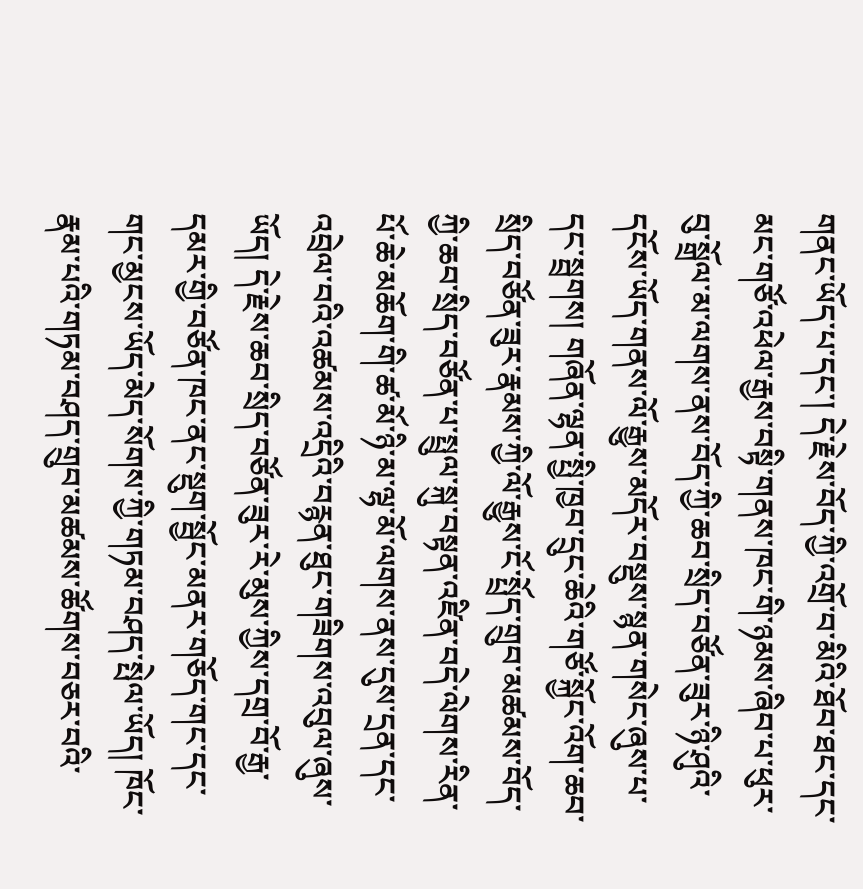གནང་ཡོད་པ་དང་། དེ་རྗེས་བོད་ཀྱི་འགྲོ་བ་མིའི་ཐོབ་ཐང་དང་མང་གཙོ་འཕེལ་རྒྱས་བསྟི་གནས་ཁང་གི་ཉམས་ཞིབ་པ་ཕུར་བུ་སྒྲོལ་མ་ལགས་ནས་བོད་ཀྱི་ཆབ་སྲིད་བཙོན་ཟུར་ཉི་ཤུའི་དངོས་ཡོད་གནས་ལོ་རྒྱུས་མདོར་བསྡུས་སྙན་གསེང་ཞུས་པ་དང་སྦྲགས། གཞོན་ལྷན་སྤྱི་ཁྱབ་དྲུང་ཆེའི་གཙོ་སྐྱོང་འོག་ཆབ་སྲིད་བཙོན་ཟུར་རྣམས་ཀྱི་ལོ་རྒྱུས་ངོ་སྤྲོད་གྲུབ་མཚམས་བོད་ཀྱི་ཆབ་སྲིད་བཙོན་པ་སྤྲུལ་སྐུ་བསྟན་འཛིན་བདེ་ལེགས་རིན་པོ་ཆེ་མཆོག་གི་ཚ་མོ་ཉི་མ་ལྷ་མོ་ལགས་ནས་དུས་དྲན་དང་འབྲེལ་བའི་འཚམས་འདྲིའི་བརྙན་ཐུང་གཟིགས་འབུལ་ཞུས་ཡོད། དེ་རྗེས་ཆབ་སྲིད་བཙོན་ཟུར་རེ་མུས་ཀྱིས་དགྲ་བོ་རྒྱ་དམར་གྱི་བཙོན་ཁང་ནང་སྡུག་སྦྱོང་མནར་གཅོད་གང་དང་གང་མྱངས་ཡོད་མེད་སོགས་ཀྱི་གཏམ་བཤད་སྤེལ་ཡོད། ཁོང་རྣམ་པའི་གཏམ་བཤད་གྲུབ་མཚམས་ཚོགས་བཅར་བའི་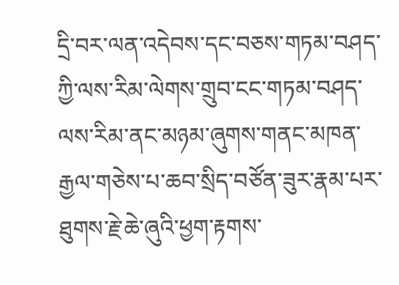དྲི་བར་ལན་འདེབས་དང་བཅས་གཏམ་བཤད་ཀྱི་ལས་རིམ་ལེགས་གྲུབ་ངང་གཏམ་བཤད་ལས་རིམ་ནང་མཉམ་ཞུགས་གནང་མཁན་རྒྱལ་གཅེས་པ་ཆབ་སྲིད་བཙོན་ཟུར་རྣམ་པར་ཐུགས་རྗེ་ཆེ་ཞུའི་ཕྱག་རྟགས་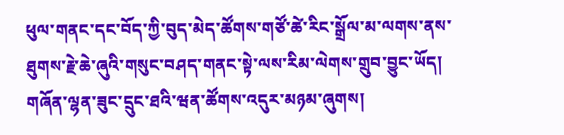ཕུལ་གནང་དང་བོད་ཀྱི་བུད་མེད་ཚོགས་གཙོ་ཚེ་རིང་སྒྲོལ་མ་ལགས་ནས་ཐུགས་རྗེ་ཆེ་ཞུའི་གསུང་བཤད་གནང་སྟེ་ལས་རིམ་ལེགས་གྲུབ་བྱུང་ཡོད།
གཞོན་ལྷན་ཟུང་དྲུང་ཐའི་ཝན་ཚོགས་འདུར་མཉམ་ཞུགས།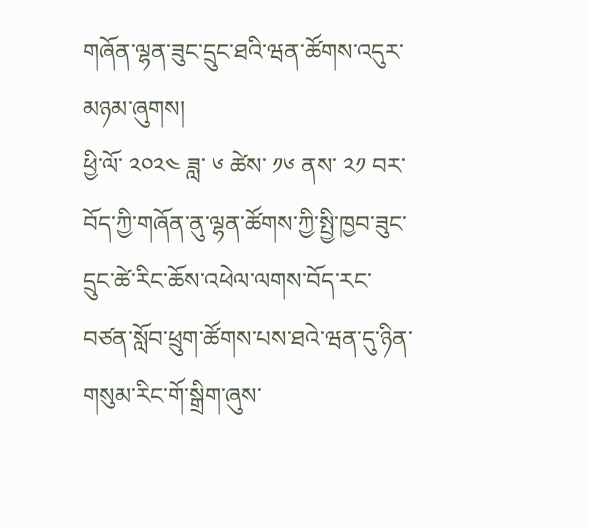གཞོན་ལྷན་ཟུང་དྲུང་ཐའི་ཝན་ཚོགས་འདུར་མཉམ་ཞུགས།
ཕྱི་ལོ་ ༢༠༢༤ ཟླ་ ༦ ཚེས་ ༡༦ ནས་ ༢༡ བར་བོད་ཀྱི་གཞོན་ནུ་ལྷན་ཚོགས་ཀྱི་སྤྱི་ཁྱབ་ཟུང་དྲུང་ཚེ་རིང་ཆོས་འཕེལ་ལགས་བོད་རང་བཙན་སློབ་ཕྲུག་ཚོགས་པས་ཐའེ་ཝན་དུ་ཉིན་གསུམ་རིང་གོ་སྒྲིག་ཞུས་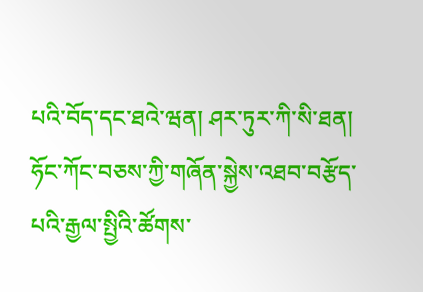པའི་བོད་དང་ཐའེ་ཝན། ཤར་ཏུར་ཀི་སི་ཐན། ཧོང་ཀོང་བཅས་ཀྱི་གཞོན་སྐྱེས་འཐབ་བརྩོད་པའི་རྒྱལ་སྤྱིའི་ཚོགས་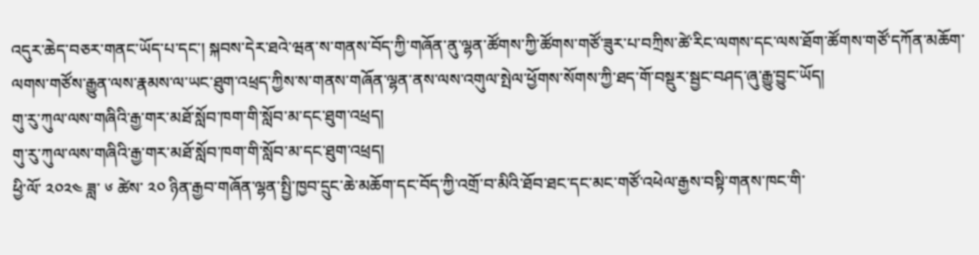འདུར་ཆེད་བཅར་གནང་ཡོད་པ་དང་། སྐབས་དེར་ཐའེ་ཝན་ས་གནས་བོད་ཀྱི་གཞོན་ནུ་ལྷན་ཚོགས་ཀྱི་ཚོགས་གཙོ་ཟུར་པ་བཀྲིས་ཚེ་རིང་ལགས་དང་ལས་ཐོག་ཚོགས་གཙོ་དཀོན་མཆོག་ལགས་གཙོས་རྒྱུན་ལས་རྣམས་ལ་ཡང་ཐུག་འཕྲད་ཀྱིས་ས་གནས་གཞོན་ལྷན་ནས་ལས་འགུལ་སྤེལ་ཕྱོགས་སོགས་ཀྱི་ཐད་གོ་བསྡུར་སྦྱང་བཤད་ཞུ་རྒྱུ་བྱུང་ཡོད།
གུ་རུ་ཀུལ་ལས་གཞིའི་རྒྱ་གར་མཐོ་སློབ་ཁག་གི་སློབ་མ་དང་ཐུག་འཕྲད།
གུ་རུ་ཀུལ་ལས་གཞིའི་རྒྱ་གར་མཐོ་སློབ་ཁག་གི་སློབ་མ་དང་ཐུག་འཕྲད།
ཕྱི་ལོ་ ༢༠༢༤ ཟླ་ ༦ ཚེས་ ༢༠ ཉིན་རྒྱབ་གཞོན་ལྷན་སྤྱི་ཁྱབ་དྲུང་ཆེ་མཆོག་དང་བོད་ཀྱི་འགྲོ་བ་མིའི་ཐོབ་ཐང་དང་མང་གཙོ་འཕེལ་རྒྱས་བསྟི་གནས་ཁང་གི་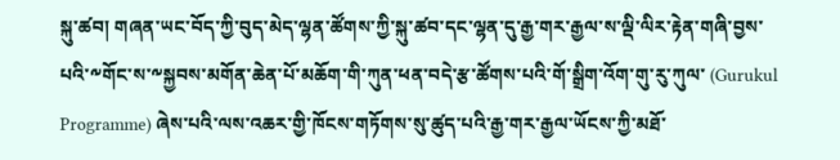སྐུ་ཚབ། གཞན་ཡང་བོད་ཀྱི་བུད་མེད་ལྷན་ཚོགས་ཀྱི་སྐུ་ཚབ་དང་ལྷན་དུ་རྒྱ་གར་རྒྱལ་ས་ལྡི་ལིར་རྟེན་གཞི་བྱས་པའི་༸གོང་ས་༸སྐྱབས་མགོན་ཆེན་པོ་མཆོག་གི་ཀུན་ཕན་བདེ་རྩ་ཚོགས་པའི་གོ་སྒྲིག་འོག་གུ་རུ་ཀུལ་ (Gurukul Programme) ཞེས་པའི་ལས་འཆར་གྱི་ཁོངས་གཏོགས་སུ་ཚུད་པའི་རྒྱ་གར་རྒྱལ་ཡོངས་ཀྱི་མཐོ་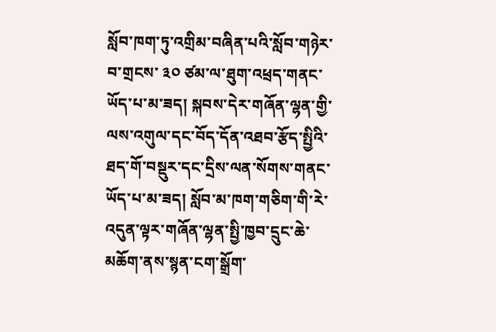སློབ་ཁག་ཏུ་འགྲིམ་བཞིན་པའི་སློབ་གཉེར་བ་གྲངས་ ༣༠ ཙམ་ལ་ཐུག་འཕྲད་གནང་ཡོད་པ་མ་ཟད། སྐབས་དེར་གཞོན་ལྷན་གྱི་ལས་འགུལ་དང་བོད་དོན་འཐབ་རྩོད་སྤྱིའི་ཐད་གོ་བསྡུར་དང་དྲིས་ལན་སོགས་གནང་ཡོད་པ་མ་ཟད། སློབ་མ་ཁག་གཅིག་གི་རེ་འདུན་ལྟར་གཞོན་ལྷན་སྤྱི་ཁྱབ་དྲུང་ཆེ་མཆོག་ནས་སྙན་ངག་སྒྲོག་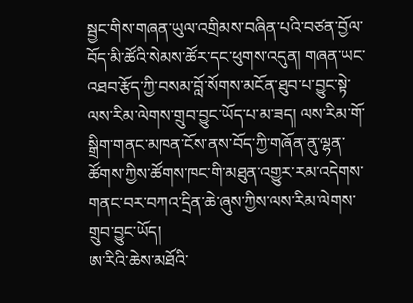སྦྱང་གིས་གཞན་ཡུལ་འགྲིམས་བཞིན་པའི་བཙན་བྱོལ་བོད་མི་ཚོའི་སེམས་ཚོར་དང་ཕུགས་འདུན། གཞན་ཡང་འཐབ་རྩོད་ཀྱི་བསམ་བློ་སོགས་མངོན་ཐུབ་པ་བྱུང་སྟེ་ལས་རིམ་ལེགས་གྲུབ་བྱུང་ཡོད་པ་མ་ཟད། ལས་རིམ་གོ་སྒྲིག་གནང་མཁན་ངོས་ནས་བོད་ཀྱི་གཞོན་ནུ་ལྷན་ཚོགས་ཀྱིས་ཚོགས་ཁང་གི་མཐུན་འགྱུར་རམ་འདེགས་གནང་བར་བཀའ་དྲིན་ཆེ་ཞུས་ཀྱིས་ལས་རིམ་ལེགས་གྲུབ་བྱུང་ཡོད།
ཨ་རིའི་ཆེས་མཐོའི་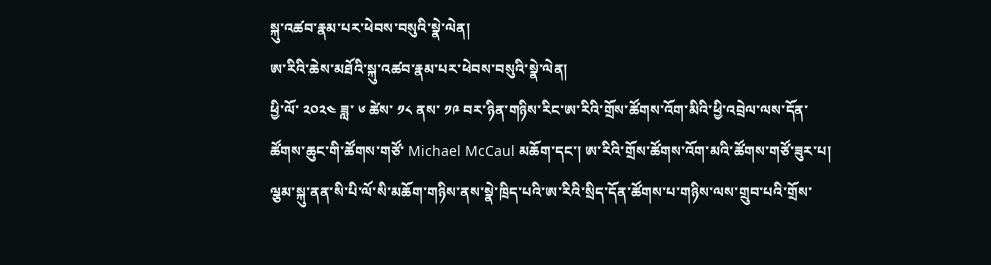སྐུ་འཚབ་རྣམ་པར་ཕེབས་བསུའི་སྣེ་ལེན།
ཨ་རིའི་ཆེས་མཐོའི་སྐུ་འཚབ་རྣམ་པར་ཕེབས་བསུའི་སྣེ་ལེན།
ཕྱི་ལོ་ ༢༠༢༤ ཟླ་ ༦ ཚེས་ ༡༨ ནས་ ༡༩ བར་ཉིན་གཉིས་རིང་ཨ་རིའི་གྲོས་ཚོགས་འོག་མིའི་ཕྱི་འབྲེལ་ལས་དོན་ཚོགས་ཆུང་གི་ཚོགས་གཙོ་ Michael McCaul མཆོག་དང་། ཨ་རིའི་གྲོས་ཚོགས་འོག་མའི་ཚོགས་གཙོ་ཟུར་པ། ལྕམ་སྐུ་ནན་སི་པི་ལོ་སི་མཆོག་གཉིས་ནས་སྣེ་ཁྲིད་པའི་ཨ་རིའི་སྲིད་དོན་ཚོགས་པ་གཉིས་ལས་གྲུབ་པའི་གྲོས་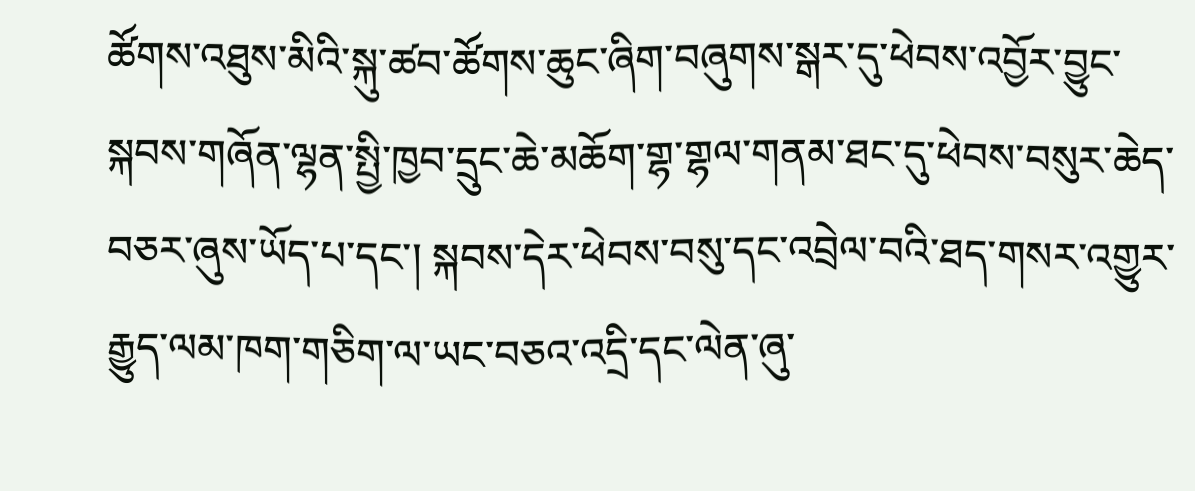ཚོགས་འཐུས་མིའི་སྐུ་ཚབ་ཚོགས་ཆུང་ཞིག་བཞུགས་སྒར་དུ་ཕེབས་འབྱོར་བྱུང་སྐབས་གཞོན་ལྷན་སྤྱི་ཁྱབ་དྲུང་ཆེ་མཆོག་གྷ་གྷལ་གནམ་ཐང་དུ་ཕེབས་བསུར་ཆེད་བཅར་ཞུས་ཡོད་པ་དང་། སྐབས་དེར་ཕེབས་བསུ་དང་འབྲེལ་བའི་ཐད་གསར་འགྱུར་རྒྱུད་ལམ་ཁག་གཅིག་ལ་ཡང་བཅའ་འདྲི་དང་ལེན་ཞུ་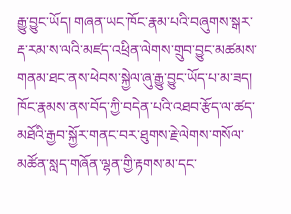རྒྱུ་བྱུང་ཡོད། གཞན་ཡང་ཁོང་རྣམ་པའི་བཞུགས་སྒར་རྡ་རམ་ས་ལའི་མཛད་འཕྲིན་ལེགས་གྲུབ་བྱུང་མཚམས་གནམ་ཐང་ནས་ཕེབས་སྐྱེལ་ཞུ་རྒྱུ་བྱུང་ཡོད་པ་མ་ཟད། ཁོང་རྣམས་ནས་བོད་ཀྱི་བདེན་པའི་འཐབ་རྩོད་ལ་ཚད་མཐོའི་རྒྱབ་སྐྱོར་གནང་བར་ཐུགས་རྗེ་ལེགས་གསོལ་མཚོན་སླད་གཞོན་ལྷན་གྱི་རྟགས་མ་དང་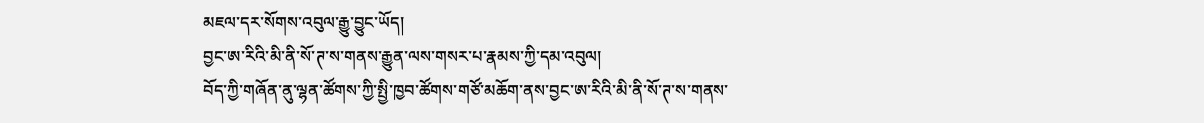མཇལ་དར་སོགས་འབུལ་རྒྱུ་བྱུང་ཡོད།
བྱང་ཨ་རིའི་མི་ནི་སོ་ཊ་ས་གནས་རྒྱུན་ལས་གསར་པ་རྣམས་ཀྱི་དམ་འབུལ།
བོད་ཀྱི་གཞོན་ནུ་ལྷན་ཚོགས་ཀྱི་སྤྱི་ཁྱབ་ཚོགས་གཙོ་མཆོག་ནས་བྱང་ཨ་རིའི་མི་ནི་སོ་ཊ་ས་གནས་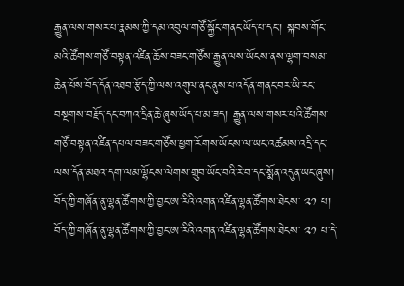རྒྱུན་ལས་གསར་པ་རྣམས་ཀྱི་དམ་འབུལ་གཙོ་སྐྱོང་གནང་ཡོད་པ་དང་། སྐབས་གོང་མའི་ཚོགས་གཙོ་བསྟན་འཛིན་ཆོས་བཟང་གཙོས་རྒྱུན་ལས་ཡོངས་ནས་ལྷག་བསམ་ཆེན་པོས་བོད་དོན་འཐབ་རྩོད་ཀྱི་ལས་འགུལ་ནང་ནུས་པ་འདོན་གནང་བར་ཡི་རང་བསྔགས་བརྗོད་དང་བཀའ་དྲིན་ཆེ་ཞུས་ཡོད་པ་མ་ཟད། རྒྱུན་ལས་གསར་པའི་ཚོགས་གཙོ་བསྟན་འཛིན་དཔལ་བཟང་གཙོས་ཕྱག་རོགས་ཡོངས་ལ་ཡང་འཚམས་འདྲི་དང་ལས་དོན་མཐའ་དག་ལམ་ལྷོངས་ལེགས་གྲུབ་ཡོང་བའི་རེ་བ་དང་སྨོན་འདུན་ཡང་ཞུས།
བོད་ཀྱི་གཞོན་ནུ་ལྷན་ཚོགས་ཀྱི་བྱང་ཨ་རིའི་འགན་འཛིན་ལྷན་ཚོགས་ཐེངས་ ༢༡ པ།
བོད་ཀྱི་གཞོན་ནུ་ལྷན་ཚོགས་ཀྱི་བྱང་ཨ་རིའི་འགན་འཛིན་ལྷན་ཚོགས་ཐེངས་ ༢༡ པ་དེ་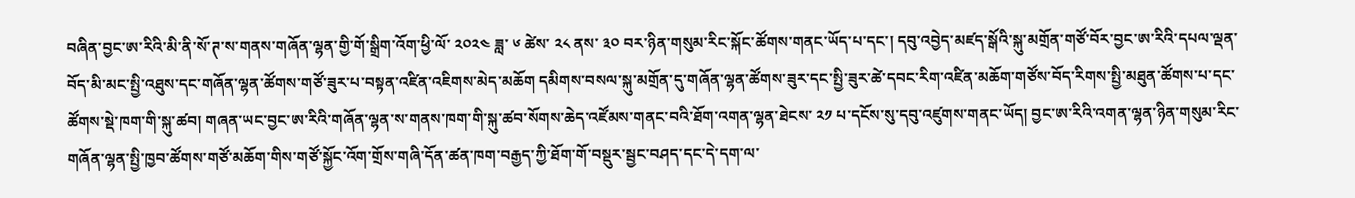བཞིན་བྱང་ཨ་རིའི་མི་ནི་སོ་ཊ་ས་གནས་གཞོན་ལྷན་གྱི་གོ་སྒྲིག་འོག་ཕྱི་ལོ་ ༢༠༢༤ ཟླ་ ༦ ཚེས་ ༢༨ ནས་ ༣༠ བར་ཉིན་གསུམ་རིང་སྐོང་ཚོགས་གནང་ཡོད་པ་དང་། དབུ་འབྱེད་མཛད་སྒོའི་སྐུ་མགྲོན་གཙོ་བོར་བྱང་ཨ་རིའི་དཔལ་ལྡན་བོད་མི་མང་སྤྱི་འཐུས་དང་གཞོན་ལྷན་ཚོགས་གཙོ་ཟུར་པ་བསྟན་འཛིན་འཇིགས་མེད་མཆོག དམིགས་བསལ་སྐུ་མགྲོན་དུ་གཞོན་ལྷན་ཚོགས་ཟུར་དང་སྤྱི་ཟུར་ཚེ་དབང་རིག་འཛིན་མཆོག་གཙོས་བོད་རིགས་སྤྱི་མཐུན་ཚོགས་པ་དང་ཚོགས་སྡེ་ཁག་གི་སྐུ་ཚབ། གཞན་ཡང་བྱང་ཨ་རིའི་གཞོན་ལྷན་ས་གནས་ཁག་གི་སྐུ་ཚབ་སོགས་ཆེད་འཛོམས་གནང་བའི་ཐོག་འགན་ལྷན་ཐེངས་ ༢༡ པ་དངོས་སུ་དབུ་འཛུགས་གནང་ཡོད། བྱང་ཨ་རིའི་འགན་ལྷན་ཉིན་གསུམ་རིང་གཞོན་ལྷན་སྤྱི་ཁྱབ་ཚོགས་གཙོ་མཆོག་གིས་གཙོ་སྐྱོང་འོག་གྲོས་གཞི་དོན་ཚན་ཁག་བརྒྱད་ཀྱི་ཐོག་གོ་བསྡུར་སྦྱང་བཤད་དང་དེ་དག་ལ་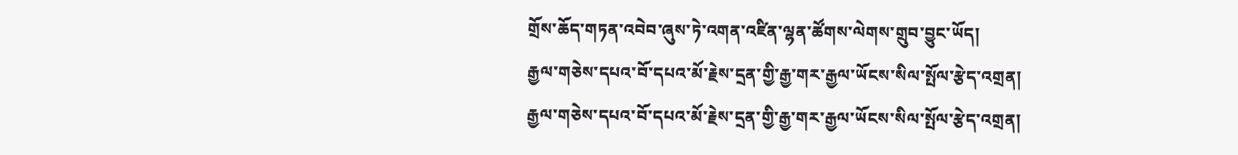གྲོས་ཆོད་གཏན་འབེབ་ཞུས་ཏེ་འགན་འཛིན་ལྷན་ཚོགས་ལེགས་གྲུབ་བྱུང་ཡོད།
རྒྱལ་གཅེས་དཔའ་བོ་དཔའ་མོ་རྗེས་དྲན་གྱི་རྒྱ་གར་རྒྱལ་ཡོངས་སིལ་སྤོལ་རྩེད་འགྲན།
རྒྱལ་གཅེས་དཔའ་བོ་དཔའ་མོ་རྗེས་དྲན་གྱི་རྒྱ་གར་རྒྱལ་ཡོངས་སིལ་སྤོལ་རྩེད་འགྲན།